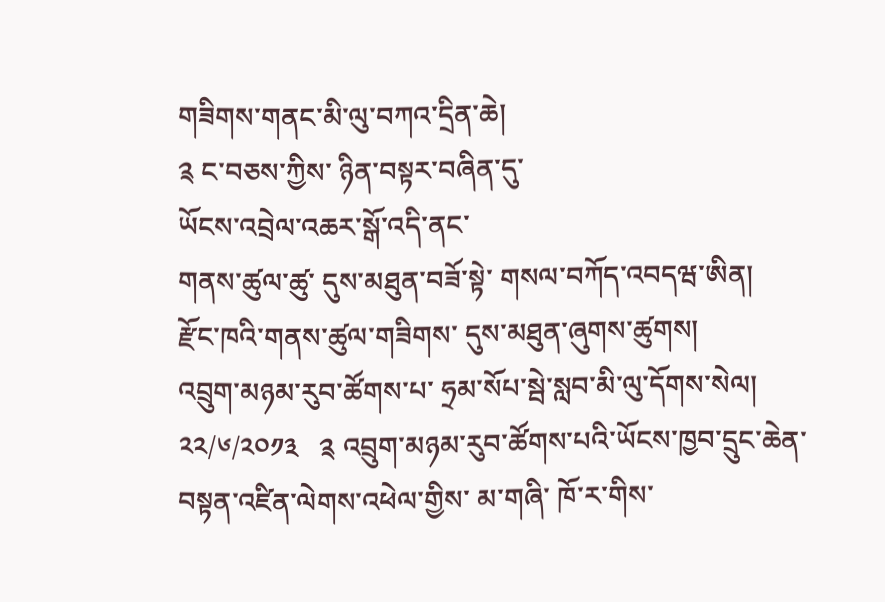གཟིགས་གནང་མི་ལུ་བཀའ་དྲིན་ཆེ།
༉ ང་བཅས་ཀྱིས་ ཉིན་བསྟར་བཞིན་དུ་
ཡོངས་འབྲེལ་འཆར་སྒོ་འདི་ནང་
གནས་ཚུལ་ཚུ་ དུས་མཐུན་བཟོ་སྟེ་ གསལ་བཀོད་འབདཝ་ཨིན།
རྫོང་ཁའི་གནས་ཚུལ་གཟིགས་ དུས་མཐུན་ཞུགས་ཚུགས།
འབྲུག་མཉམ་རུབ་ཚོགས་པ་ ཧྲམ་སོཔ་སྦེ་སླབ་མི་ལུ་དོགས་སེལ།
༢༢/༦/༢༠༡༣   ༉ འབྲུག་མཉམ་རུབ་ཚོགས་པའི་ཡོངས་ཁྱབ་དྲུང་ཆེན་ བསྟན་འཛིན་ལེགས་འཕེལ་གྱིས་ མ་གཞི་ ཁོ་ར་གིས་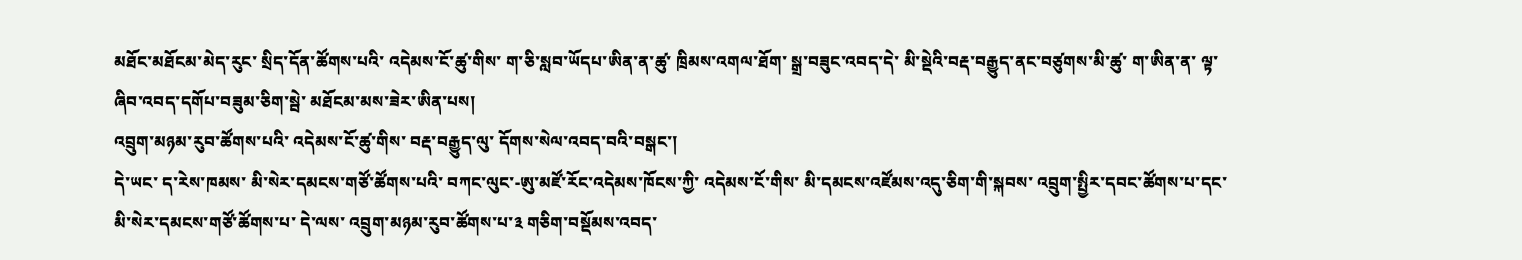མཐོང་མཐོངམ་མེད་རུང་ སྲིད་དོན་ཚོགས་པའི་ འདེམས་ངོ་ཚུ་གིས་ ག་ཅི་སླབ་ཡོདཔ་ཨིན་ན་ཚུ་ ཁྲིམས་འགལ་ཐོག་ སྒྲ་བཟུང་འབད་དེ་ མི་སྡེའི་བརྡ་བརྒྱུད་ནང་བཙུགས་མི་ཚུ་ ག་ཨིན་ན་ ལྟ་ཞིབ་འབད་དགོཔ་བཟུམ་ཅིག་སྦེ་ མཐོངམ་མས་ཟེར་ཨིན་པས།
འབྲུག་མཉམ་རུབ་ཚོགས་པའི་ འདེམས་ངོ་ཚུ་གིས་ བརྡ་བརྒྱུད་ལུ་ དོགས་སེལ་འབད་བའི་བསྒང་།
དེ་ཡང་ ད་རེས་ཁམས་ མི་སེར་དམངས་གཙོ་ཚོགས་པའི་ བཀང་ལུང་-ཨུ་མཛོ་རོང་འདེམས་ཁོངས་ཀྱི་ འདེམས་ངོ་གིས་ མི་དམངས་འཛོམས་འདུ་ཅིག་གི་སྐབས་ འབྲུག་སྤྱིར་དབང་ཚོགས་པ་དང་ མི་སེར་དམངས་གཙོ་ཚོགས་པ་ དེ་ལས་ འབྲུག་མཉམ་རུབ་ཚོགས་པ་༣ གཅིག་བསྡོམས་འབད་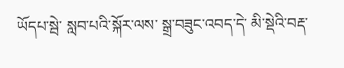ཡོདཔ་སྦེ་ སླབ་པའི་སྐོར་ལས་ སྒྲ་བཟུང་འབད་དེ་ མི་སྡེའི་བརྡ་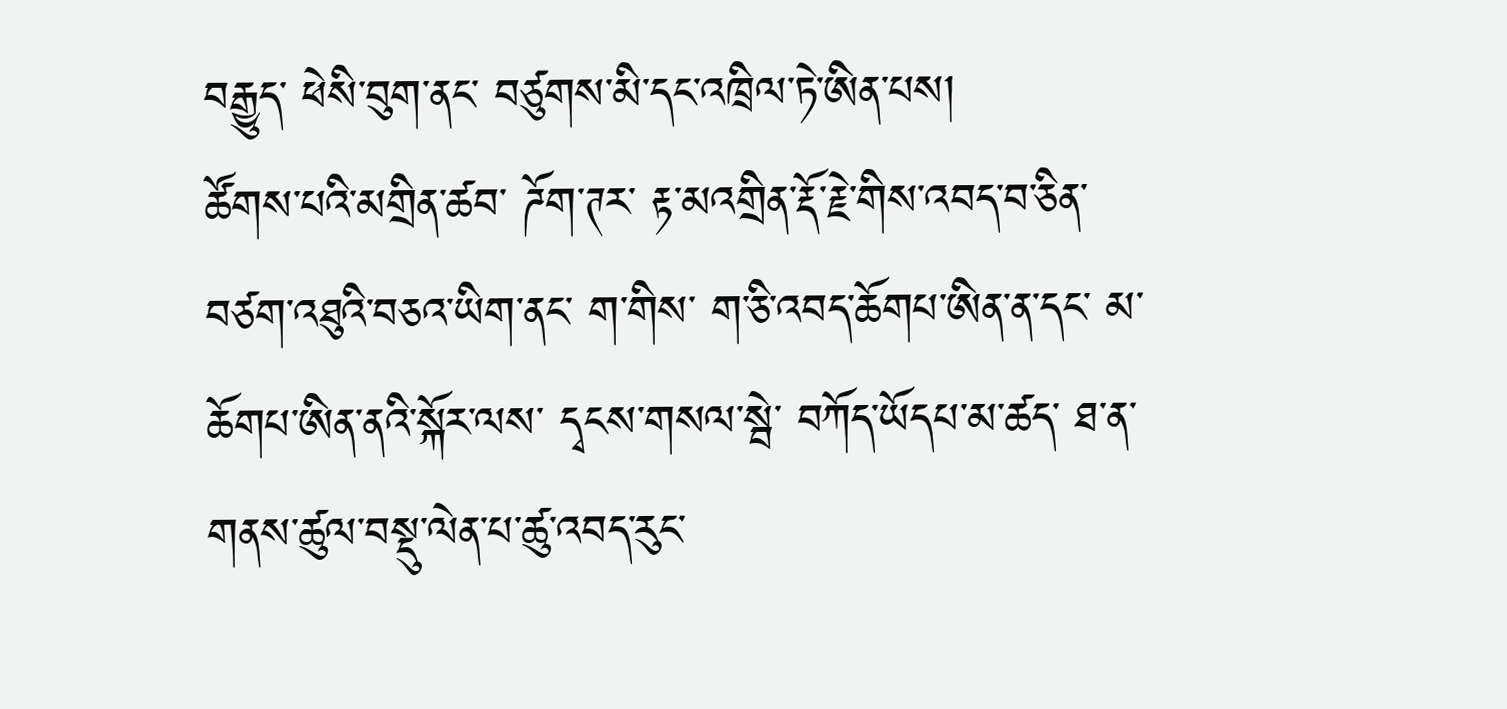བརྒྱུད་ ཕེསི་བུག་ནང་ བཙུགས་མི་དང་འཁྲིལ་ཏེ་ཨིན་པས།
ཚོགས་པའི་མགྲིན་ཚབ་ ཌོག་ཊར་ རྟ་མའགྲིན་རྡོ་རྗེ་གིས་འབད་བ་ཅིན་ བཙག་འཐུའི་བཅའ་ཡིག་ནང་ ག་གིས་ ག་ཅི་འབད་ཆོགཔ་ཨིན་ན་དང་ མ་ཆོགཔ་ཨིན་ནའི་སྐོར་ལས་ དྭངས་གསལ་སྦེ་ བཀོད་ཡོདཔ་མ་ཚད་ ཐ་ན་ གནས་ཚུལ་བསྡུ་ལེན་པ་ཚུ་འབད་རུང་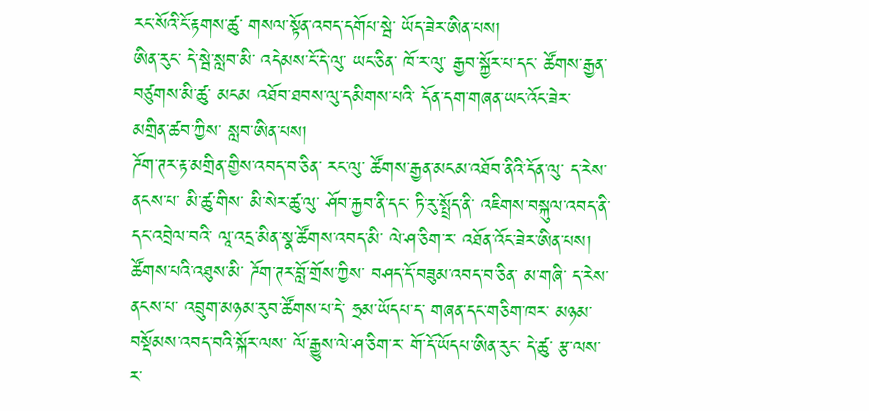རང་སོའི་ངོ་རྟགས་ཚུ་ གསལ་སྟོན་འབད་དགོཔ་སྦེ་ ཡོད་ཟེར་ཨིན་པས།
ཨིན་རུང་ དེ་སྦེ་སླབ་མི་ འདེམས་ངོ་དེ་ལུ་ ཡང་ཅིན་ ཁོ་ར་ལུ་ རྒྱབ་སྐྱོར་པ་དང་ ཚོགས་རྒྱན་བཙུགས་མི་ཚུ་ མངམ འཐོབ་ཐབས་ལུ་དམིགས་པའི་ དོན་དག་གཞན་ཡང་འོང་ཟེར་ མགྲིན་ཚབ་ཀྱིས་ སླབ་ཨིན་པས།
ཌོག་ཊར་རྟ་མགྲིན་གྱིས་འབད་བ་ཅིན་ རང་ལུ་ ཚོགས་རྒྱན་མངམ་འཐོབ་ནིའི་དོན་ལུ་ ད་རེས་ནངས་པ་ མི་ཚུ་གིས་ མི་སེར་ཚུ་ལུ་ ཤོབ་རྐྱབ་ནི་དང་ ཏི་རུ་སྤྲོད་ནི་ འཇིགས་བསྐུལ་འབད་ནི་དང་འབྲེལ་བའི་ ལཱ་འདྲ་མིན་སྣ་ཚོགས་འབད་མི་ ལེ་ཤ་ཅིག་ར་ འཐོན་འོང་ཟེར་ཨིན་པས།
ཚོགས་པའི་འཐུས་མི་ ཌོག་ཊར་བློ་གྲོས་ཀྱིས་ བཤད་དོ་བཟུམ་འབད་བ་ཅིན་ མ་གཞི་ ད་རེས་ནངས་པ་ འབྲུག་མཉམ་རུབ་ཚོགས་པ་དེ་ ཧྲམ་ཡོདཔ་ད་ གཞན་དང་གཅིག་ཁར་ མཉམ་བསྡོམས་འབད་བའི་སྐོར་ལས་ ལོ་རྒྱུས་ལེ་ཤ་ཅིག་ར་ གོ་དོ་ཡོདཔ་ཨིན་རུང་ དེ་ཚུ་ རྩ་ལས་ར་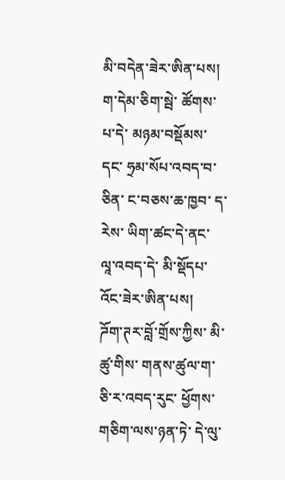མི་བདེན་ཟེར་ཨིན་པས།
ག་དེམ་ཅིག་སྦེ་ ཚོགས་པ་དེ་ མཉམ་བསྡོམས་དང་ ཧྲམ་སོཔ་འབད་བ་ཅིན་ ང་བཅས་ཆ་ཁྱབ་ ད་རེས་ ཡིག་ཚང་དེ་ནང་ ལཱ་འབད་དེ་ མི་སྡོདཔ་འོང་ཟེར་ཨིན་པས།
ཌོག་ཊར་བློ་གྲོས་ཀྱིས་ མི་ཚུ་གིས་ གནས་ཚུལ་ག་ཅི་ར་འབད་རུང་ ཕྱོགས་གཅིག་ལས་ཉན་ཏེ་ དེ་ལུ་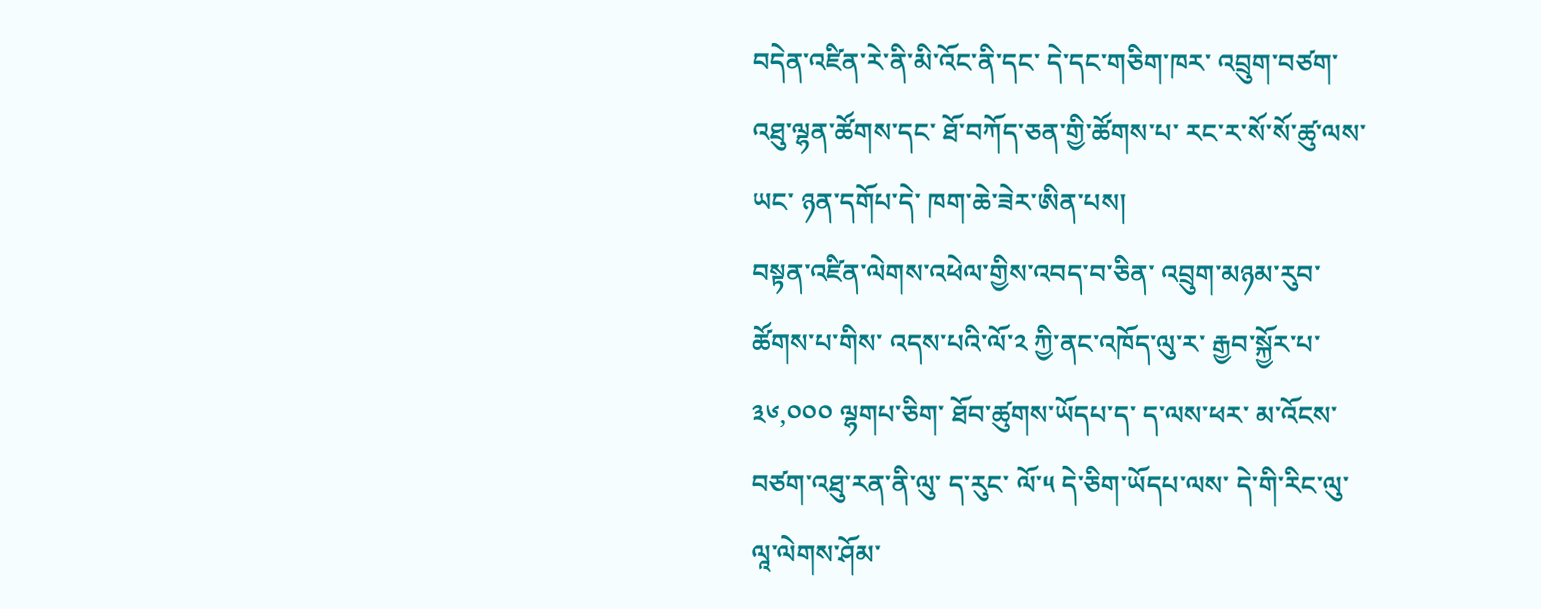བདེན་འཛིན་རེ་ནི་མི་འོང་ནི་དང་ དེ་དང་གཅིག་ཁར་ འབྲུག་བཙག་འཐུ་ལྷན་ཚོགས་དང་ ཐོ་བཀོད་ཅན་གྱི་ཚོགས་པ་ རང་ར་སོ་སོ་ཚུ་ལས་ཡང་ ཉན་དགོཔ་དེ་ ཁག་ཆེ་ཟེར་ཨིན་པས།
བསྟན་འཛིན་ལེགས་འཕེལ་གྱིས་འབད་བ་ཅིན་ འབྲུག་མཉམ་རུབ་ཚོགས་པ་གིས་ འདས་པའི་ལོ་༢ ཀྱི་ནང་འཁོད་ལུ་ར་ རྒྱབ་སྐྱོར་པ་༣༦,༠༠༠ ལྷགཔ་ཅིག་ ཐོབ་ཚུགས་ཡོདཔ་ད་ ད་ལས་ཕར་ མ་འོངས་བཙག་འཐུ་རན་ནི་ལུ་ ད་རུང་ ལོ་༥ དེ་ཅིག་ཡོདཔ་ལས་ དེ་གི་རིང་ལུ་ ལཱ་ལེགས་ཤོམ་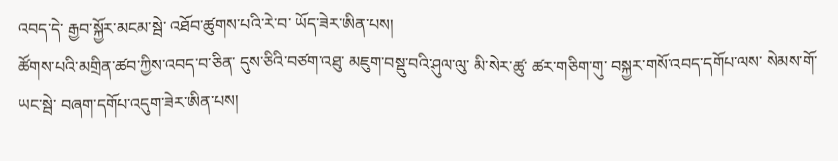འབད་དེ་ རྒྱབ་སྐྱོར་མངམ་སྦེ་ འཐོབ་ཚུགས་པའི་རེ་བ་ ཡོད་ཟེར་ཨིན་པས།
ཚོགས་པའི་མགྲིན་ཚབ་ཀྱིས་འབད་བ་ཅིན་ དུས་ཅིའི་བཙག་འཐུ་ མཇུག་བསྡུ་བའི་ཤུལ་ལུ་ མི་སེར་ཚུ་ ཚར་གཅིག་གུ་ བསྐྱར་གསོ་འབད་དགོཔ་ལས་ སེམས་གོ་ཡང་སྦེ་ བཞག་དགོཔ་འདུག་ཟེར་ཨིན་པས།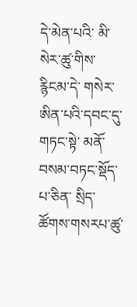དེ་མེན་པའི་ མི་སེར་ཚུ་གིས་ རྙིངམ་དེ་ གསེར་ཨིན་པའི་དབང་དུ་གཏང་སྟེ་ མནོ་བསམ་བཏང་སྡོད་པ་ཅིན་ སྲིད་ཚོགས་གསརཔ་ཚུ་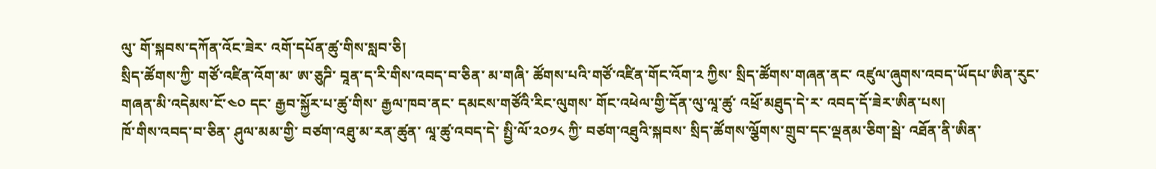ལུ་ གོ་སྐབས་དཀོན་འོང་ཟེར་ འགོ་དཔོན་ཚུ་གིས་སླབ་ཅི།
སྲིད་ཚོགས་ཀྱི་ གཙོ་འཛིན་འོག་མ་ ཨ་ཅུཌི་ བཱན་ད་རི་གིས་འབད་བ་ཅིན་ མ་གཞི་ ཚོགས་པའི་གཙོ་འཛིན་གོང་འོག་༢ ཀྱིས་ སྲིད་ཚོགས་གཞན་ནང་ འཛུལ་ཞུགས་འབད་ཡོདཔ་ཨིན་རུང་ གཞན་མི་འདེམས་ངོ་༤༠ དང་ རྒྱབ་སྐྱོར་པ་ཚུ་གིས་ རྒྱལ་ཁབ་ནང་ དམངས་གཙོའི་རིང་ལུགས་ གོང་འཕེལ་གྱི་དོན་ལུ་ལཱ་ཚུ་ འཕྲོ་མཐུད་དེ་ར་ འབད་དོ་ཟེར་ཨིན་པས།
ཁོ་གིས་འབད་བ་ཅིན་ ཤུལ་མམ་གྱི་ བཙག་འཐུ་མ་རན་ཚུན་ ལཱ་ཚུ་འབད་དེ་ སྤྱི་ལོ་༢༠༡༨ ཀྱི་ བཙག་འཐུའི་སྐབས་ སྲིད་ཚོགས་ལྕོགས་གྲུབ་དང་ལྡནམ་ཅིག་སྦེ་ འཐོན་ནི་ཨིན་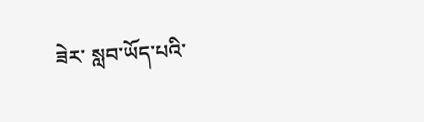ཟེར་ སླབ་ཡོད་པའི་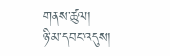གནས་ཚུལ།
ཉི་མ་དབང་འདུས།